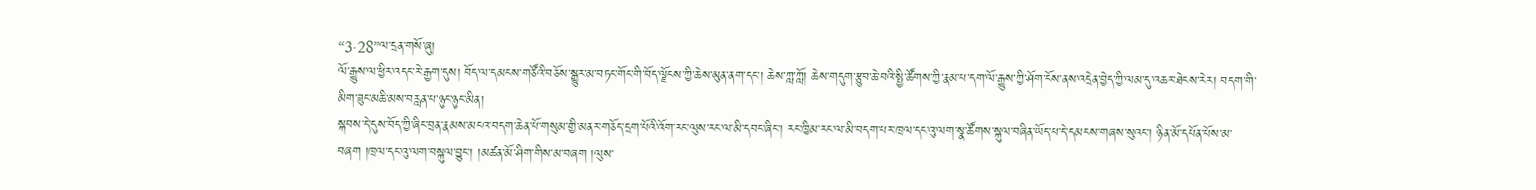“3·28”ལ་དྲན་གསོ་ཞུ།
ལོ་རྒྱུས་ལ་ཕྱིར་འདང་རེ་རྒྱག་དུས། བོད་ལ་དམངས་གཙོའི་བཅོས་སྒྱུར་མ་བཏང་གོང་གི་བོད་ལྗོངས་ཀྱི་ཆེས་མུན་ནག་དང་། ཆེས་ཀླ་ཀློ། ཆེས་གདུག་རྩུབ་ཆེ་བའི་སྤྱི་ཚོགས་ཀྱི་རྣམ་པ་དག་ལོ་རྒྱུས་ཀྱི་ཤོག་ངོས་ནས་འདྲེན་བྱེད་ཀྱི་ལམ་དུ་འཆར་ཐེངས་རེར། བདག་གི་མིག་ཟུང་མཆི་མས་བརླན་པ་ཉུང་ཉུང་མིན།
སྐབས་དེ་དུས་བོད་ཀྱི་ཞིང་བྲན་རྣམས་མངའ་བདག་ཆེན་པོ་གསུམ་གྱི་མནར་གཅོད་དྲག་པོའི་འོག་རང་ལུས་རང་ལ་མི་དབང་ཞིང་། རང་ཁྱིམ་རང་ལ་མི་བདག་པར་ཁྲལ་དང་འུ་ལག་སྣ་ཚོགས་སྐུལ་བཞིན་ཡོད་པ་དེ་དམངས་གཞས་སུའང་། ཉིན་མོ་དཔོན་པོས་མ་བཞག །ཁྲལ་དང་འུ་ལག་བསྐུལ་བྱུང་། །མཚན་མོ་ཤིག་གིས་མ་བཞག །ལུས་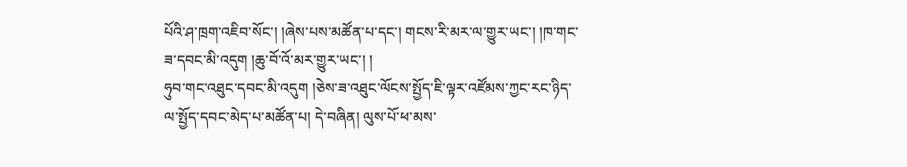པོའི་ཤ་ཁྲག་འཇིབ་སོང་། །ཞེས་པས་མཚོན་པ་དང་། གངས་རི་མར་ལ་གྱུར་ཡང་། །ཁ་གང་ཟ་དབང་མི་འདུག །ཆུ་བོ་འོ་མར་གྱུར་ཡང་། །
ཧུབ་གང་འཐུང་དབང་མི་འདུག །ཅེས་ཟ་འཐུང་ལོངས་སྤྱོད་ཇི་ལྟར་འཛོམས་ཀྱང་རང་ཉིད་ལ་སྤྱོད་དབང་མེད་པ་མཚོན་པ། དེ་བཞིན། ལུས་པོ་ཕ་མས་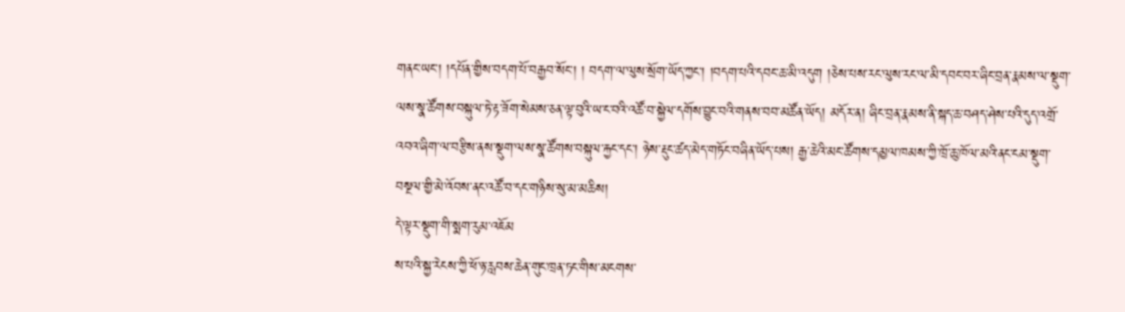གནང་ཡང་། །དཔོན་གྱིས་བདག་པོ་བརྒྱབ་སོང་། ། བདག་ལ་ལུས་སྲོག་ཡོད་ཀྱང་། །བདག་པའི་དབང་ཆ་མི་འདུག །ཅེས་པས་རང་ལུས་རང་ལ་མི་དབང་བར་ཞིང་བྲན་རྣམས་ལ་སྡུག་ལས་སྣ་ཚོགས་བསྐུལ་ཏེ་རྟ་ཟོག་སེམས་ཅན་ལྟ་བུའི་ཡ་ང་བའི་འཚོ་བ་སྐྱེལ་དགོས་བྱུང་བའི་གནས་བབ་མཚོན་ཡོད། མདོར་ན། ཞིང་བྲན་རྣམས་ནི་སྐད་ཆ་བཤད་ཤེས་པའི་དུད་འགྲོ་འབའ་ཞིག་ལ་བརྩིས་ནས་སྡུག་ལས་སྣ་ཚོགས་བསྐུལ་རྐྱང་དང་། ཉེས་རྡུང་ཚད་མེད་གཏོང་བཞིན་ཡོད་པས། རྒྱ་ཆེའི་མང་ཚོགས་དམྱལ་ཁམས་ཀྱི་ཁྲོ་ཆུ་ཁོལ་མའི་ནང་ངམ་སྡུག་བསྔལ་གྱི་མེ་འོབས་ནང་འཚོ་བ་དང་གཉིས་སུ་མ་མཆིས།
དེ་ལྟར་སྡུག་གི་སྨག་རུམ་འཇོམ
ས་པའི་སྐྱ་རེངས་ཀྱི་ཕོ་ཉ་རླབས་ཆེན་གུང་ཁྲན་ཏང་གིས་མངགས་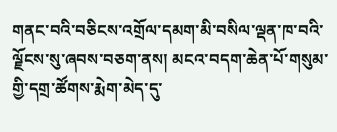གནང་བའི་བཅིངས་འགྲོལ་དམག་མི་བསིལ་ལྡན་ཁ་བའི་ལྗོངས་སུ་ཞབས་བཅག་ནས། མངའ་བདག་ཆེན་པོ་གསུམ་གྱི་དགྲ་ཚོགས་རྨེག་མེད་དུ་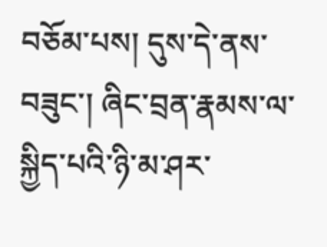བཅོམ་པས། དུས་དེ་ནས་བཟུང་། ཞིང་བྲན་རྣམས་ལ་སྐྱིད་པའི་ཉི་མ་ཤར་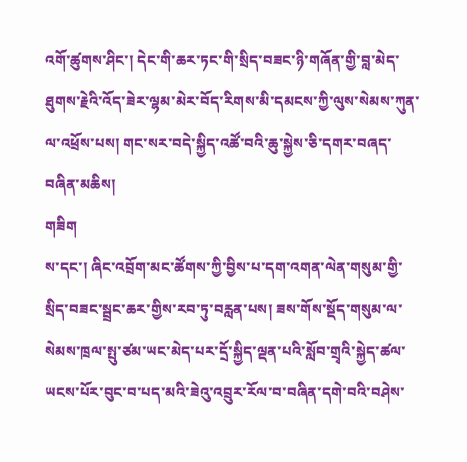འགོ་ཚུགས་ཤིང་། དེང་གི་ཆར་ཏང་གི་སྲིད་བཟང་ཉི་གཞོན་གྱི་བླ་མེད་ཐུགས་རྗེའི་འོད་ཟེར་ལྷམ་མེར་བོད་རིགས་མི་དམངས་ཀྱི་ལུས་སེམས་ཀུན་ལ་འཕྲོས་པས། གང་སར་བདེ་སྐྱིད་འཚོ་བའི་ཆུ་སྐྱེས་ཅི་དགར་བཞད་བཞིན་མཆིས།
གཟིག
ས་དང་། ཞིང་འབྲོག་མང་ཚོགས་ཀྱི་བྱིས་པ་དག་འགན་ལེན་གསུམ་གྱི་སྲིད་བཟང་སྦྲང་ཆར་གྱིས་རབ་ཏུ་བརླན་པས། ཟས་གོས་སྡོད་གསུམ་ལ་སེམས་ཁྲལ་སྤུ་ཙམ་ཡང་མེད་པར་དྲོ་སྐྱིད་ལྡན་པའི་སློབ་གྲྭའི་སྐྱེད་ཚལ་ཡངས་པོར་བུང་བ་པད་མའི་ཟེའུ་འབྲུར་རོལ་བ་བཞིན་དགེ་བའི་བཤེས་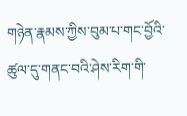གཉེན་རྣམས་ཀྱིས་བུམ་པ་གང་བྱོའི་ཚུལ་དུ་གནང་བའི་ཤེས་རིག་གི་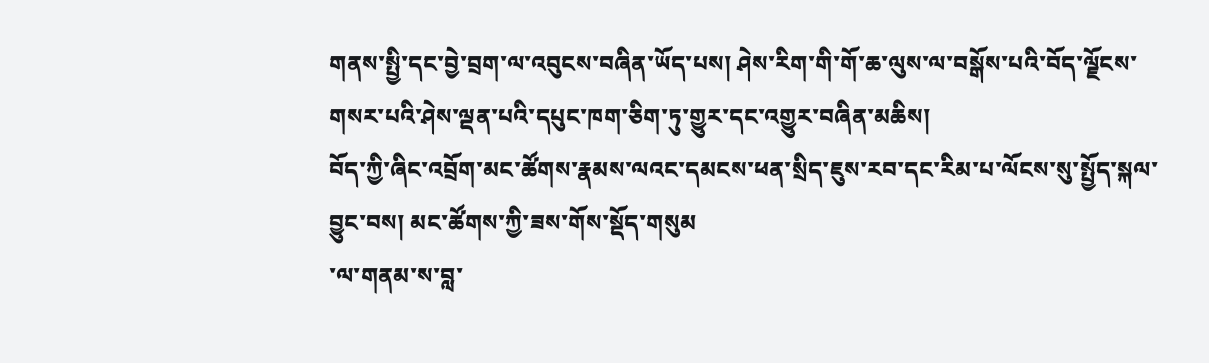གནས་སྤྱི་དང་བྱེ་བྲག་ལ་འབུངས་བཞིན་ཡོད་པས། ཤེས་རིག་གི་གོ་ཆ་ལུས་ལ་བསྒོས་པའི་བོད་ལྗོངས་གསར་པའི་ཤེས་ལྡན་པའི་དཔུང་ཁག་ཅིག་ཏུ་གྱུར་དང་འགྱུར་བཞིན་མཆིས།
བོད་ཀྱི་ཞིང་འབྲོག་མང་ཚོགས་རྣམས་ལའང་དམངས་ཕན་སྲིད་ཇུས་རབ་དང་རིམ་པ་ལོངས་སུ་སྤྱོད་སྐལ་བྱུང་བས། མང་ཚོགས་ཀྱི་ཟས་གོས་སྡོད་གསུམ
་ལ་གནམ་ས་བླ་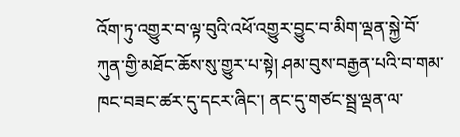འོག་ཏུ་འགྱུར་བ་ལྟ་བུའི་འཕོ་འགྱུར་བྱུང་བ་མིག་ལྡན་སྐྱེ་བོ་ཀུན་གྱི་མཐོང་ཆོས་སུ་གྱུར་པ་སྟེ། ཤམ་བུས་བརྒྱན་པའི་བ་གམ་ཁང་བཟང་ཚར་དུ་དངར་ཞིང་། ནང་དུ་གཙང་སྦྲ་ལྡན་ལ་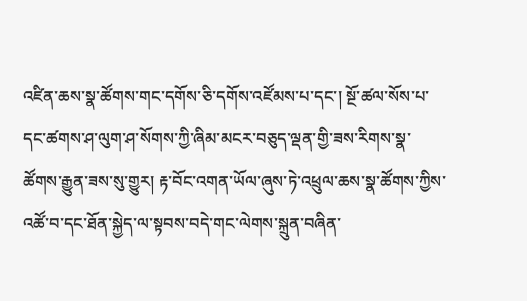འཛིན་ཆས་སྣ་ཚོགས་གང་དགོས་ཅི་དགོས་འཛོམས་པ་དང་། སྔོ་ཚལ་སོས་པ་དང་ཚགས་ཤ་ལུག་ཤ་སོགས་ཀྱི་ཞིམ་མངར་བཅུད་ལྡན་གྱི་ཟས་རིགས་སྣ་ཚོགས་རྒྱུན་ཟས་སུ་གྱུར། རྟ་བོང་འགན་ཡོལ་ཞུས་ཏེ་འཕྲུལ་ཆས་སྣ་ཚོགས་ཀྱིས་འཚོ་བ་དང་ཐོན་སྐྱེད་ལ་སྟབས་བདེ་གང་ལེགས་སྐྲུན་བཞིན་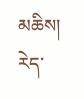མཆིས།
རེད་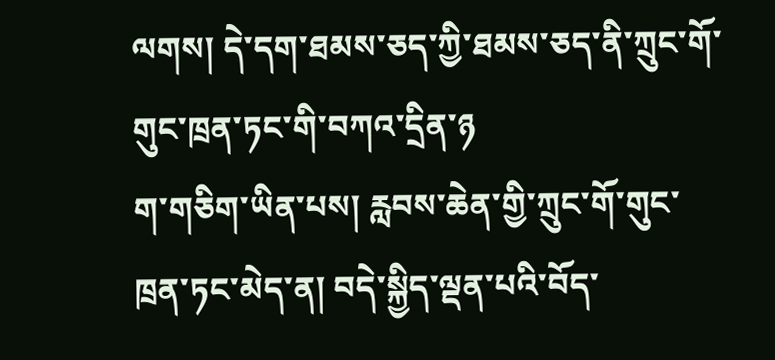ལགས། དེ་དག་ཐམས་ཅད་ཀྱི་ཐམས་ཅད་ནི་ཀྲུང་གོ་གུང་ཁྲན་ཏང་གི་བཀའ་དྲིན་ཉ
ག་གཅིག་ཡིན་པས། རླབས་ཆེན་གྱི་ཀྲུང་གོ་གུང་ཁྲན་ཏང་མེད་ན། བདེ་སྐྱིད་ལྡན་པའི་བོད་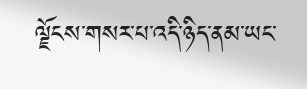ལྗོངས་གསར་པ་འདི་ཉིད་ནམ་ཡང་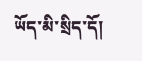ཡོད་མི་སྲིད་དོ།